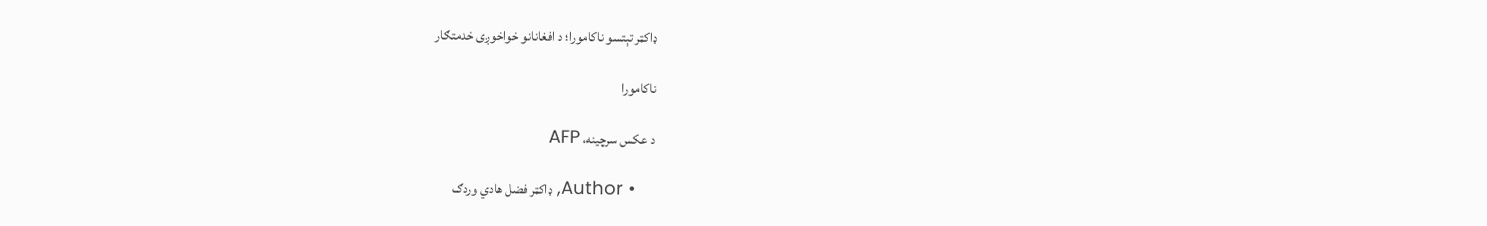ډاکټر تېتسو ناکامورا؛ د افغانانو خواخوږی خدمتګار

ناکامورا

د عکس سرچینه، AFP

    • Author, ډاکټر فضل هادي وردګ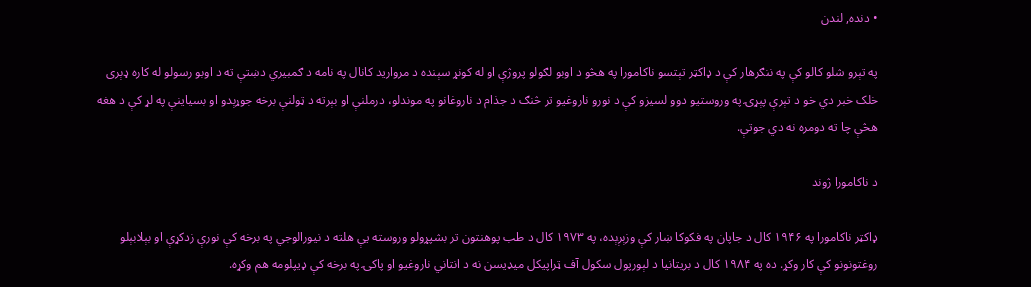• دنده, لندن

په تېرو شلو کالو کې په ننګرهار کې د ډاکټر تېتسو ناکامورا په هڅو د اوبو لګولو پروژې او له کونړ سېنده د مرواريد کانال په نامه د ګمبيري دښتې ته د اوبو رسولو له کاره ډېری خلک خبر دي خو د تېرې پېړۍ په وروستيو دوو لسيزو کې د نورو ناروغيو تر څنګ د جذام د ناروغانو په موندلو، درملنې او بېرته د ټولنې برخه جوړېدو او بسياينې په لړ کې د هغه هڅې چا ته دومره نه دي جوتې.

د ناکامورا ژوند

ډاکټر ناکامورا په ۱۹۴۶ کال د جاپان په فکوکا ښار کې وزېږېده، په ۱۹۷۳ کال د طب پوهنتون تر بشپړولو وروسته يې هلته د نيورالوجي په برخه کې نورې زدکړې او بېلابېلو روغتونونو کې کار وکړ. ده په ۱۹۸۴ کال د بريتانيا د لېورپول سکول آف ټراپيکل ميډيسن نه د انتاني ناروغيو او پاکۍ په برخه کې ډيپلومه هم وکړه.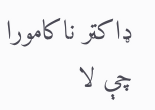ډاکټر ناکامورا چې لا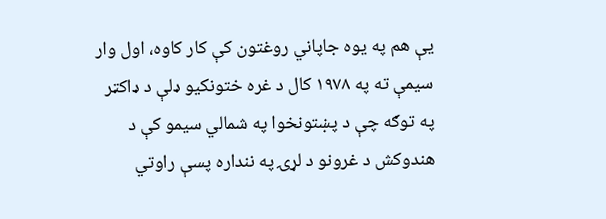يې هم په يوه جاپاني روغتون کې کار کاوه، اول وار سيمې ته په ۱۹۷۸ کال د غره ختونکيو ډلې د ډاکټر په توګه چې د پښتونخوا په شمالي سيمو کې د هندوکش د غرونو د لړۍ په ننداره پسې راوتي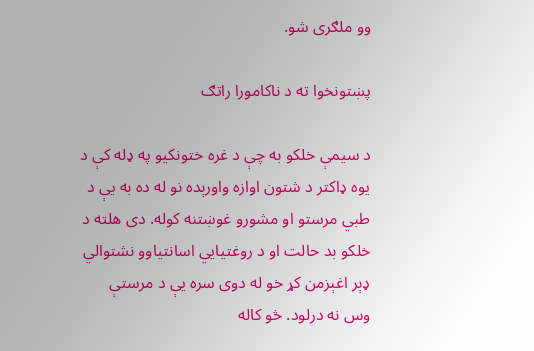وو ملګری شو.

پښتونخوا ته د ناکامورا راتګ

د سيمې خلکو به چې د غره ختونکيو په ډله کې د يوه ډاکتر د شتون اوازه واورېده نو له ده به يې د طبي مرستو او مشورو غوښتنه کوله. دی هلته د خلکو بد حالت او د روغتيايي اسانتياوو نشتوالي ډېر اغېزمن کړ خو له دوی سره يې د مرستې وس نه درلود. څو کاله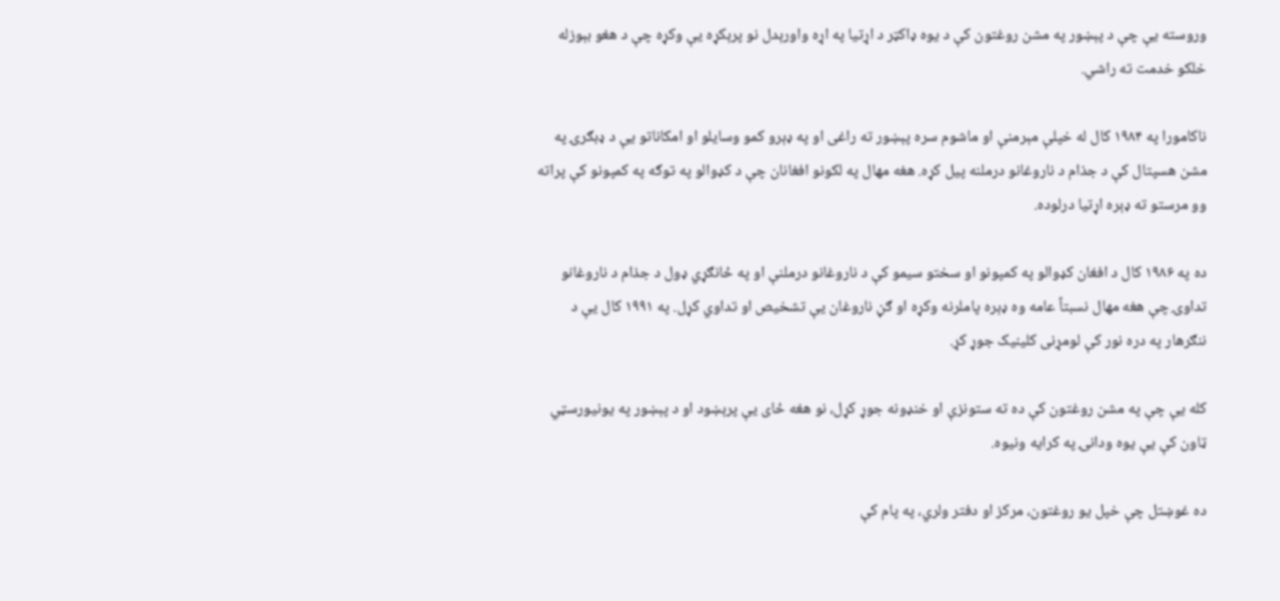وروسته يې چې د پېښور په مشن روغتون کې د يوه ډاکټر د اړتيا په اړه واورېدل نو پرېکړه يې وکړه چې د هغو بېوزله خلکو خدمت ته راشي.

ناکامورا په ۱۹۸۴ کال له خپلې مېرمنې او ماشوم سره پېښور ته راغی او په ډېرو کمو وسايلو او امکاناتو يې د ډبګرۍ په مشن هسپتال کې د جذام د ناروغانو درملنه پيل کړه. هغه مهال په لکونو افغانان چې د کډوالو په توګه په کمپونو کې پراته وو مرستو ته ډېره اړتيا درلوده.

ده په ۱۹۸۶ کال د افغان کډوالو په کمپونو او سختو سيمو کې د ناروغانو درملنې او په ځانګړي ډول د جذام د ناروغانو تداوۍ چې هغه مهال نسبتاً عامه وه ډېره پاملرنه وکړه او ګڼ ناروغان يې تشخيص او تداوي کړل. په ۱۹۹۱ کال يې د ننګرهار په دره نور کې لومړنی کلينيک جوړ کړ.

کله يې چې په مشن روغتون کې ده ته ستونزې او خنډونه جوړ کړل، نو هغه ځای يې پرېښود او د پېښور په يونيورسټي ټاون کې يې يوه ودانۍ په کرايه ونيوه.

ده غوښتل چې خپل يو روغتون، مرکز او دفتر ولري، په پام کې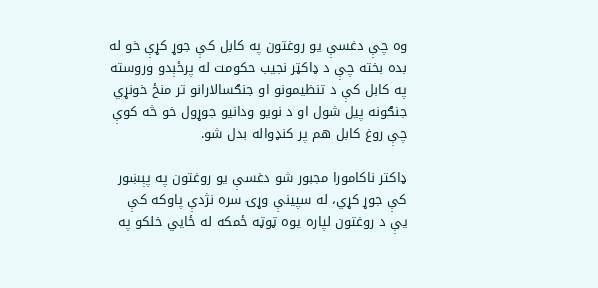وه چې دغسې يو روغتون په کابل کې جوړ کړې خو له بده بخته چې د ډاکټر نجيب حکومت له پرځېدو وروسته په کابل کې د تنظيمونو او جنګسالارانو تر منځ خونړي جنګونه پیل شول او د نويو ودانيو جوړول خو څه کوې چې روغ کابل هم پر کنډواله بدل شو.

ډاکتر ناکامورا مجبور شو دغسې يو روغتون په پېښور کې جوړ کړي، له سپينې وړۍ سره نژدې پاوکه کې يې د روغتون لپاره يوه ټوټه ځمکه له ځايي خلکو په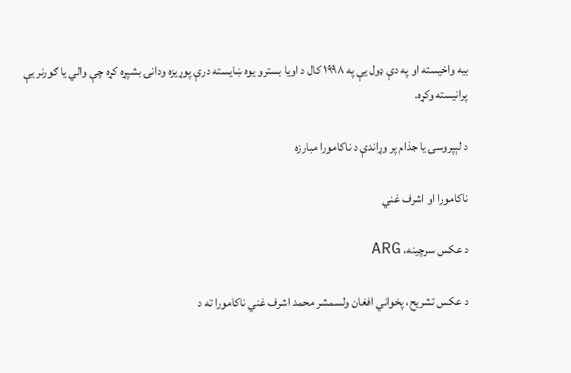بيه واخيسته او په دې ډول يې په ۱۹۹۸ کال د اويا بسترو يوه ښایسته درې پوړيزه ودانۍ بشپړه کړه چې والي يا ګورنر يې پرانيسته وکړه.

د لېپروسۍ يا جذام پر وړاندې د ناکامورا مبارزه

ناکامورا او اشرف غني

د عکس سرچینه، ARG

د عکس تشریح، پخواني افغان ولسمشر محمد اشرف غني ناکامورا ته د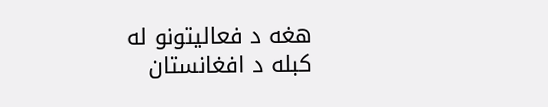هغه د فعالیتونو له کبله د افغانستان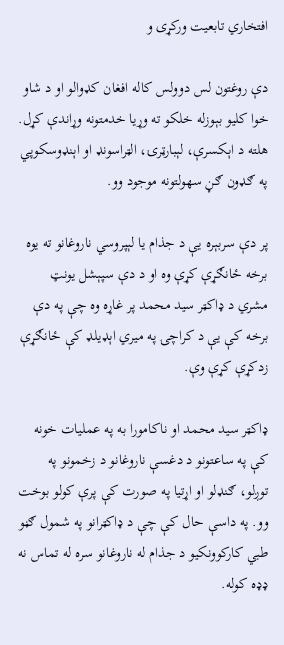افتخاري تابعیت ورکړی و

دې روغتون لس دوولس کاله افغان کډوالو او د شاو خوا کليو بېوزله خلکو ته وړيا خدمتونه وړاندې کړل. هلته د اېکسرې، لېبارټرۍ، الټراسونډ او اېنډوسکوپي په ګډون ګڼ سهولتونه موجود وو.

پر دې سربېره يې د جذام يا لېپروسي ناروغانو ته يوه برخه ځانګړې کړې وه او د دې سپېشل يونټ مشري د ډاکټر سيد محمد پر غاړه وه چې په دې برخه کې يې د کراچۍ په ميري اېډيلډ کې ځانګړې زدکړې کړې وې.

ډاکټر سيد محمد او ناکامورا به په عمليات خونه کې په ساعتونو د دغسې ناروغانو د زخمونو په توږلو، ګنډلو او اړتيا په صورت کې پرې کولو بوخت وو. په داسې حال کې چې د ډاکټرانو په شمول ګڼو طبي کارکوونکيو د جذام له ناروغانو سره له تماس نه ډډه کوله.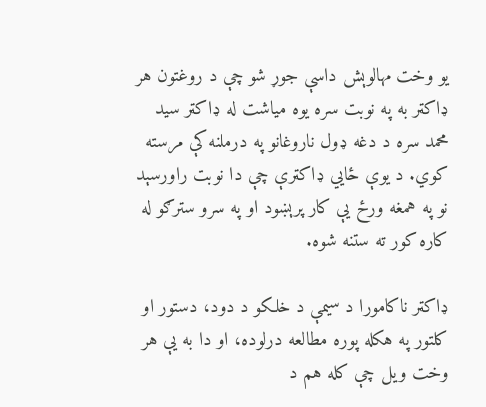يو وخت مهالوېش داسې جوړ شو چې د روغتون هر ډاکټر به په نوبت سره يوه مياشت له ډاکټر سيد محمد سره د دغه ډول ناروغانو په درملنه کې مرسته کوي. د يوې ځايي ډاکټرې چې دا نوبت راورسېد نو په همغه ورځ يې کار پرېښود او په سرو سترګو له کاره کور ته ستنه شوه.

ډاکټر ناکامورا د سيمې د خلکو د دود، دستور او کلتور په هکله پوره مطالعه درلوده، او دا به يې هر وخت ويل چې کله هم د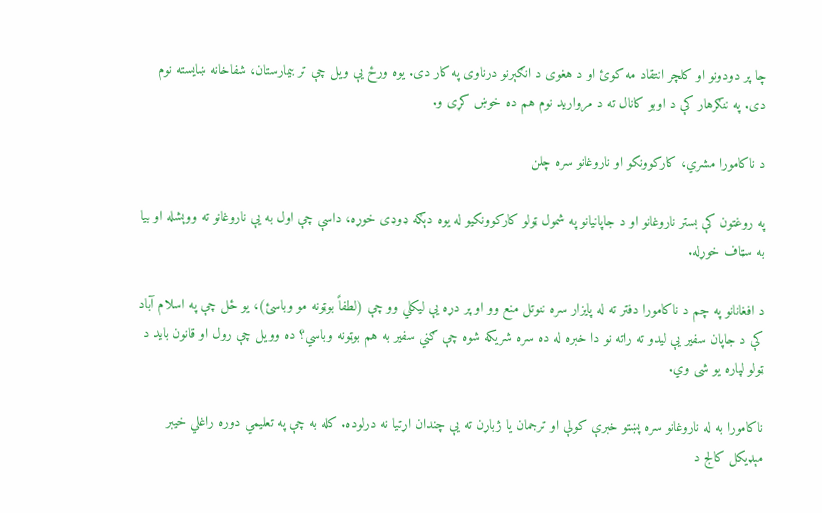چا پر دودونو او کلچر انتقاد مه کوئ او د هغوی د انګېرنو درناوی په کار دی. يوه ورځ يې ويل چې تر بيمارستان، شفاخانه ښايسته نوم دی. په ننګرهار کې د اوبو کانال ته د مرواريد نوم هم ده خوښ کړی و.

د ناکامورا مشري، کارکوونکو او ناروغانو سره چلن

په روغتون کې بستر ناروغانو او د جاپانيانو په شمول ټولو کارکوونکيو له يوه دېګه ډوډی خوړه، داسې چې اول به يې ناروغانو ته ووېشله او بيا به سټاف خوړله.

د افغانانو په چم د ناکامورا دفتر ته له پايزار سره ننوتل منع وو او پر دړه يې ليکلي وو چې (لطفاً بوټونه مو وباسئ)، يو ځل چې په اسلام آباد کې د جاپان سفير يې ليدو ته راته نو دا خبره له ده سره شريکه شوه چې ګني سفير به هم بوټونه وباسي؟ ده وویل چې رول او قانون بايد د ټولو لپاره يو شی وي.

ناکامورا به له ناروغانو سره پښتو خبرې کولې او ترجمان يا ژباړن ته يې چندان اړتيا نه درلوده. کله به چې په تعليمي دوره راغلي خيبر مېډيکل کالج د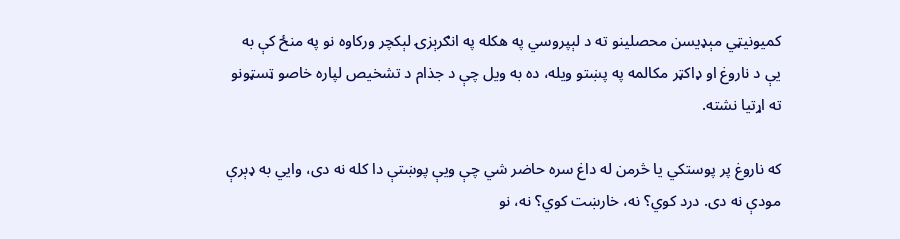کميونيټي مېډيسن محصلينو ته د لېپروسي په هکله په انګرېزۍ لېکچر ورکاوه نو په منځ کې به يې د ناروغ او ډاکټر مکالمه په پښتو ويله، ده به ويل چې د جذام د تشخيص لپاره خاصو ټسټونو ته اړتيا نشته.

که ناروغ پر پوستکي يا څرمن له داغ سره حاضر شي چې ويې پوښتې دا کله نه دی، وايي به ډېرې مودې نه دی. درد کوي؟ نه، خارښت کوي؟ نه، نو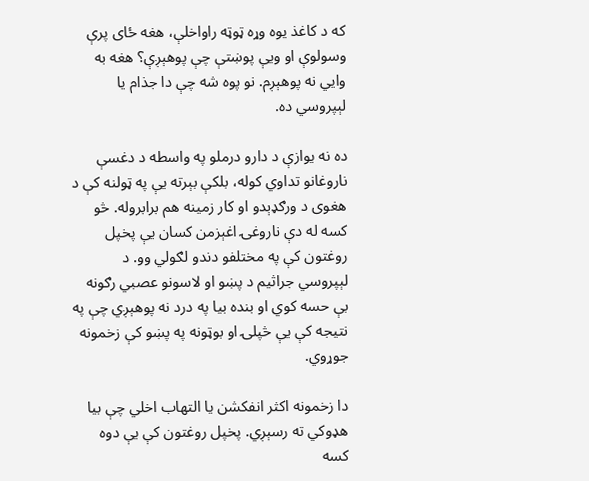که د کاغذ يوه وړه ټوټه راواخلې، هغه ځای پرې وسولوې او ويې پوښتې چې پوهېږې؟ هغه به وايي نه پوهېږم. نو پوه شه چې دا جذام يا لېپروسي ده.

ده نه يوازې د دارو درملو په واسطه د دغسې ناروغانو تداوي کوله، بلکې بېرته يې په ټولنه کې د هغوی د ورګډېدو او کار زمينه هم برابروله. څو کسه له دې ناروغۍ اغېزمن کسان يې پخپل روغتون کې په مختلفو دندو لګولي وو. د لېپروسي جراثيم د پښو او لاسونو عصبي رګونه بې حسه کوي او بنده بيا په درد نه پوهېږي چې په نتيجه کې يې څپلۍ او بوټونه په پښو کې زخمونه جوړوي.

دا زخمونه اکثر انفکشن يا التهاب اخلي چې بيا هډوکي ته رسېږي. پخپل روغتون کې يې دوه کسه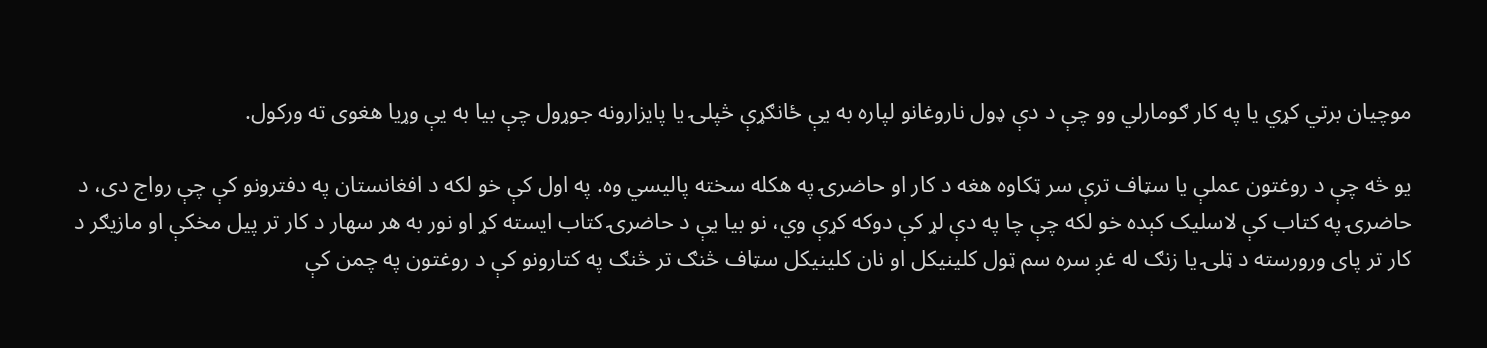موچيان برتي کړي يا په کار ګومارلي وو چې د دې ډول ناروغانو لپاره به يې ځانګړې څپلۍ يا پایزارونه جوړول چې بيا به يې وړيا هغوی ته ورکول.

يو څه چې د روغتون عملې یا سټاف ترې سر ټکاوه هغه د کار او حاضرۍ په هکله سخته پاليسي وه. په اول کې خو لکه د افغانستان په دفترونو کې چې رواج دی، د حاضرۍ په کتاب کې لاسليک کېده خو لکه چې چا په دې لړ کې دوکه کړې وي، نو بيا يې د حاضرۍ کتاب ايسته کړ او نور به هر سهار د کار تر پيل مخکې او مازيګر د کار تر پای ورورسته د ټلۍ يا زنګ له غږ سره سم ټول کلينيکل او نان کلينيکل سټاف څنګ تر څنګ په کتارونو کې د روغتون په چمن کې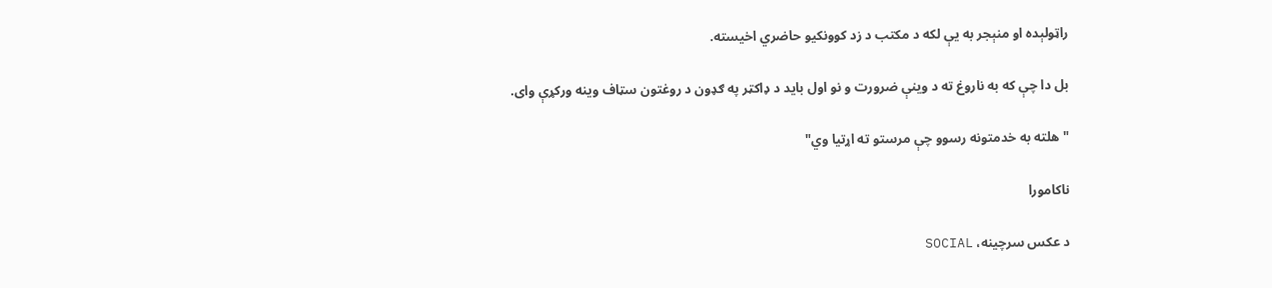راټولېده او منېجر به يې لکه د مکتب د زد کوونکيو حاضري اخيسته.

بل دا چې که به ناروغ ته د وينې ضرورت و نو اول بايد د ډاکټر په ګډون د روغتون سټاف وينه ورکړې وای.

"هلته به خدمتونه رسوو چې مرستو ته اړتيا وي"

ناکامورا

د عکس سرچینه، SOCIAL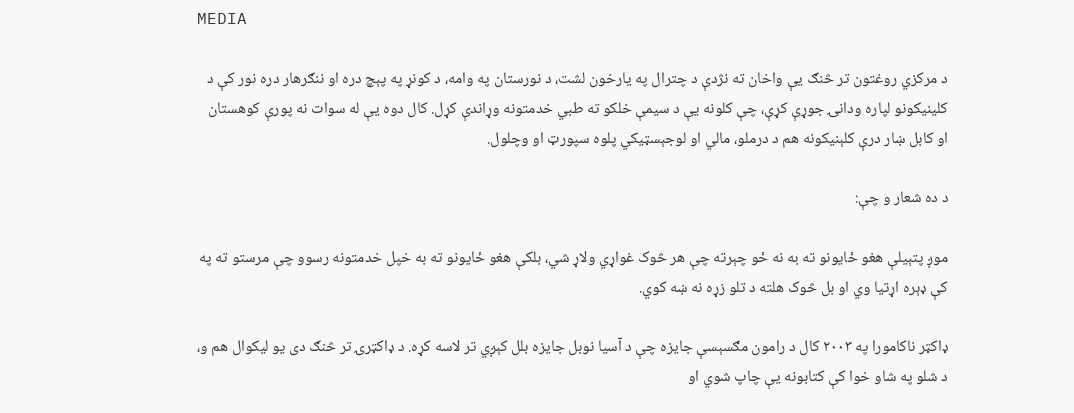MEDIA

د مرکزي روغتون تر څنګ يې واخان ته نژدې د چترال په يارخون لشت، د نورستان په وامه، د کونړ په پېچ دره او ننګرهار دره نور کې د کلينيکونو لپاره ودانۍ جوړې کړې، چې کلونه يې د سيمې خلکو ته طبي خدمتونه وړاندې کړل. کال دوه يې له سوات نه پورې کوهستان او کابل ښار درې کلېنيکونه هم د درملو، مالي او لوجېسټيکي پلوه سپورټ او وچلول.

د ده شعار و چې:

موږ پتېيلې هغو ځايونو ته به نه ځو چېرته چې هر څوک غواړي ولاړ شي، بلکې هغو ځايونو ته به خپل خدمتونه رسوو چې مرستو ته په کې ډېره اړتيا وي او بل څوک هلته د تلو زړه نه ښه کوي.

ډاکټر ناکامورا په ۲۰۰۳ کال د رامون مګسېسې جايزه چې د آسيا نوبل جايزه بلل کېږي تر لاسه کړه. د ډاکټرۍ تر څنګ دی يو ليکوال هم و، د شلو په شاو خوا کې کتابونه يې چاپ شوي او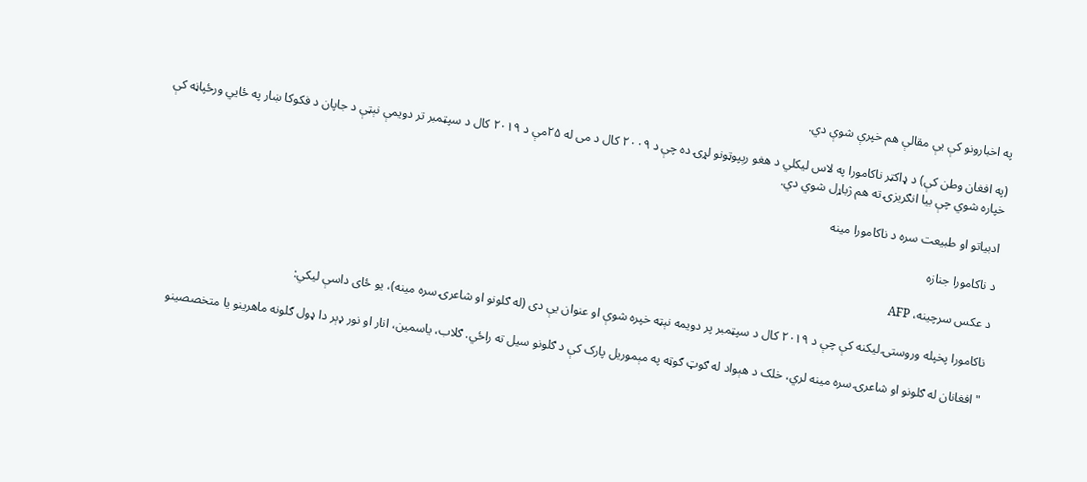په اخبارونو کې يې مقالې هم خپرې شوې دي.

(په افغان وطن کې) د ډاکټر ناکامورا په لاس ليکلي د هغو رېپوټونو لړۍ ده چې د ۲۰۰۹ کال د می له ۲۵مې د ۲۰۱۹ کال د سپټمبر تر دويمې نېټې د جاپان د فکوکا ښار په ځايي ورځپاڼه کې خپاره شوي چې بيا انګريزۍ ته هم ژباړل شوي دي.

ادبياتو او طبیعت سره د ناکامورا مينه

د ناکامورا جنازه

د عکس سرچینه، AFP

ناکامورا پخپله وروستۍ ليکنه کې چې د ۲۰۱۹ کال د سپټمبر پر دويمه نېټه خپره شوې او عنوان يې دی (له ګلونو او شاعرۍ سره مينه)، يو ځای داسې ليکي:

"افغانان له ګلونو او شاعرۍ سره مينه لري، خلک د هېواد له ګوټ ګوټه په مېموريل پارک کې د ګلونو سيل ته راځي. ګلاب، ياسمين، انار او نور ډېر دا ډول ګلونه ماهرينو يا متخصصينو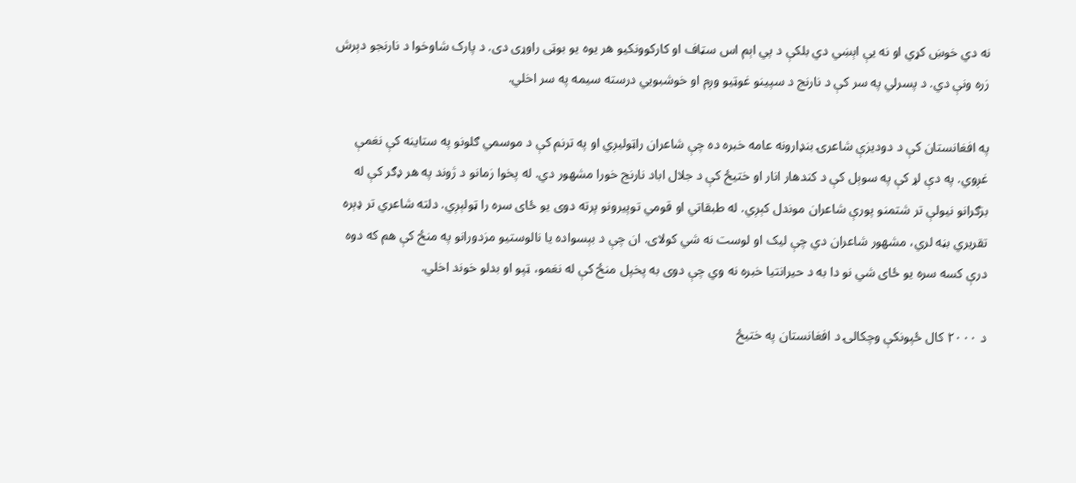نه دي خوښ کړي او نه يې اېښي دي بلکې د پي اېم اس سټاف او کارکوونکيو هر يوه يو بوټی راوړی دی. د پارک شاوخوا د نارنجو دېرش زره ونې دي. د پسرلي په سر کې د نارنج د سپينو غوټيو وږم او خوشبويي درسته سيمه په سر اخلي.

په افغانستان کې د دوديزې شاعرۍ بنډارونه عامه خبره ده چې شاعران راټوليږي او په ترنم کې د موسمي ګلونو په ستاينه کې نغمې غږوي. په دې لړ کې په سوېل کې د کندهار انار او ختيځ کې د جلال اباد نارنج خورا مشهور دي. له پخوا زمانو د ژوند په هر ډګر کې له بزګرانو نيولې تر شتمنو پورې شاعران موندل کېږي. له طبقاتي او قومي توپيرونو پرته دوی يو ځای سره را ټولېږي. دلته شاعري تر ډېره تقريري بڼه لري، مشهور شاعران دي چې ليک او لوست نه شي کولای. ان چې د بېسواده يا نالوستيو مزدورانو په منځ کې هم که دوه درې کسه سره يو ځای شي نو دا به د حيرانتيا خبره نه وي چې دوی به پخپل منځ کې له نغمو، ټپو او بدلو خوند اخلي.

د ۲۰۰۰ کال ځپونکې وچکالۍ د افغانستان په ختيځ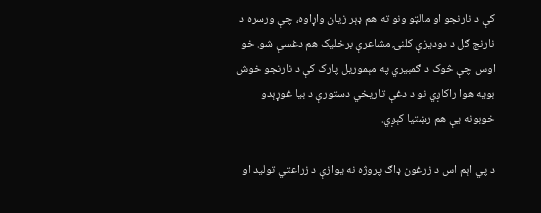کې د نارنجو او مالټو ونو ته هم ډېر زيان واړاوه، چې ورسره د نارنج ګل د دوديزې کلنۍ مشاعرې برخليک هم دغسې شو. خو اوس چې څوک د ګمبيري په مېموريل پارک کې د نارنجو خوش بويه هوا راکاږي نو د دغې تاريخي دستورې د بيا غوړېدو خوبونه يې هم رښتيا کېږي.

د پي اېم اس د زرغون ډاګ پروژه نه يوازې د زراعتي توليد او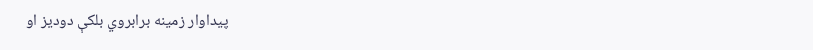پيداوار زمينه برابروي بلکې دوديز او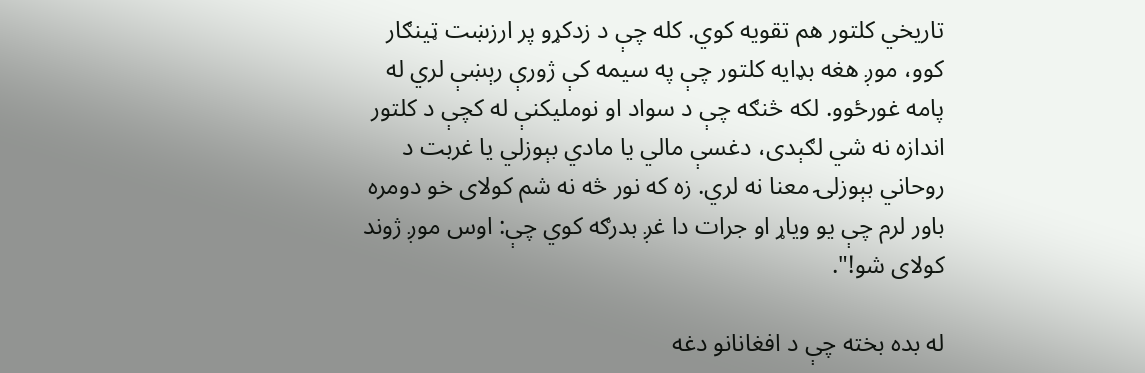تاريخي کلتور هم تقويه کوي. کله چې د زدکړو پر ارزښت ټينګار کوو، موږ هغه بډايه کلتور چې په سيمه کې ژورې رېښې لري له پامه غورځوو. لکه څنګه چې د سواد او نومليکنې له کچې د کلتور اندازه نه شي لګېدی، دغسې مالي يا مادي بېوزلي يا غربت د روحاني بېوزلۍ معنا نه لري. زه که نور څه نه شم کولای خو دومره باور لرم چې يو وياړ او جرات دا غږ بدرګه کوي چې: اوس موږ ژوند کولای شو!".

له بده بخته چې د افغانانو دغه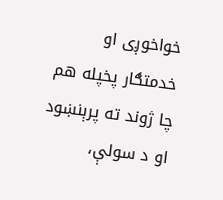خواخوږی او خدمتګار پخپله هم چا ژوند ته پرېنښود او د سولې،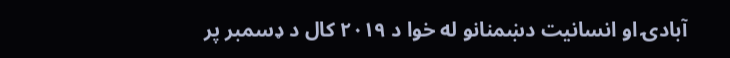آبادۍ او انسانيت دښمنانو له خوا د ۲۰۱۹ کال د ډسمبر پر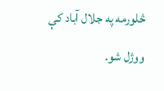څلورمه په جلال آباد کې ووژل شو.